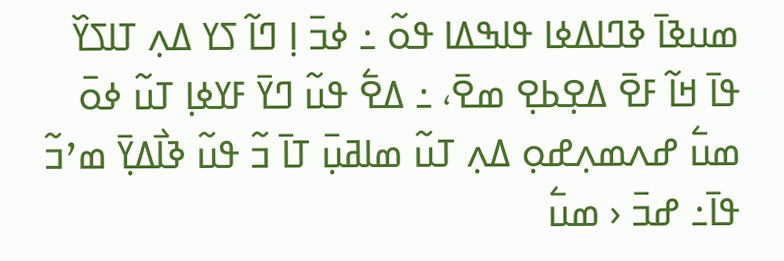ߘߎߢߊ߫ ߢߣߊߡߦߊ ߟߊߒߡߊ ߟߋ߬ ߸ ߦߏ߫ ߊ߲ ߣߊ߬ ߖߌ ߡߍ߲ ߠߊߖߌ߰ ߟߊ߫ ߞߊ߬ ߓߐ߫ ߡߐ߲ߕߐ߲ ߘߐ߫، ߸ ߡߐ߱ ߟߎ߬ ߣߌ߫ ߓߌߦߊ߲ ߠߎ߬ ߦߋ߫ ߘߎ߱ ߝߍߘߍ߲ߝߋ߲ ߡߍ߲ ߠߎ߬ ߘߊߥߎ߲߫ ߠߊ߫ ߏ߬ ߟߎ߬ ߢߊ߯ߡߌ߲߫ ߘߴߏ߬ ߟߊ߫߸ ߝߏ߫ ‹ ߘߎ߱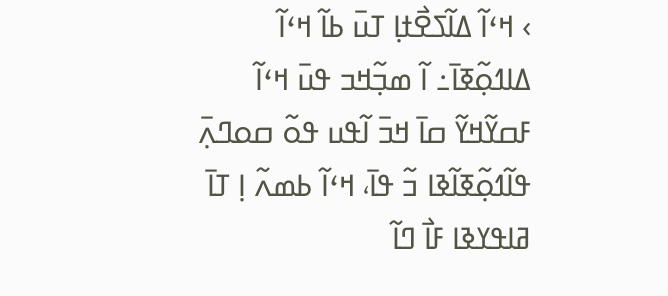› ߞߵߊ߬ ߡߊ߬ߖߐ߯ߙߊ߲ ߠߎ߫ ߕߊ߬ ߞߵߊ߬ ߡߊߗߋ߲߬ߧߊ߫߸ ߊ߬ ߘߏ߲߬ߞߏ ߟߎ߫ ߞߵߊ߬ ߓߛߌ߬ߞߌ߬ ߛߊ߫ ߞߏ߫ ߊ߬ߟߎ ߟߋ߬ ߛߋߣߍ߲߫ ߟߊ߬ߗߋ߲߬ߧߊ߬ߢߊ ߏ߬ ߟߊ߫، ߞߵߊ߬ ߕߘߍ߬ ߊ߲ ߠߊ߫ ߥߊߟߌߢߊ ߓߊ߯ ߣߊ߬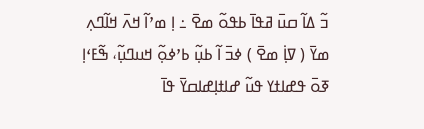ߏ߬ ߡߊ߬ ߛߎ߫ ߥߟߊ߫ ߕߟߋ߬ ߘߐ߫ ߸ ߊ߲ ߘߴߊ߬ ߞߍ߫ ߞߊ߬ߣߍ߲ ߘߌ߫ ( ߜߊ߲߭ ߘߐ߫ ) ߦߏ߫ ߊ߬ ߕߎ߲߬ ߕߴߦߋ߲߬ ߞߎߣߎ߲߬، ߒ߬ߓߵߊ߲ ߧߋ߫ ߟߝߊߙߌ ߟߎ߬ ߝߊߙߊ߲ߝߊߛߌ߫ ߟߊ߫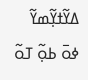ߡߌ߬ߙߌ߲߬ߘߌ߬ ߦߋ߫ ߕߋ߲߬ ߠߋ߬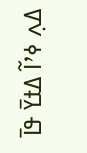ߡߍ߲ ߦߴߊ߬ ߡߙߌ߫ ߟߊ߫